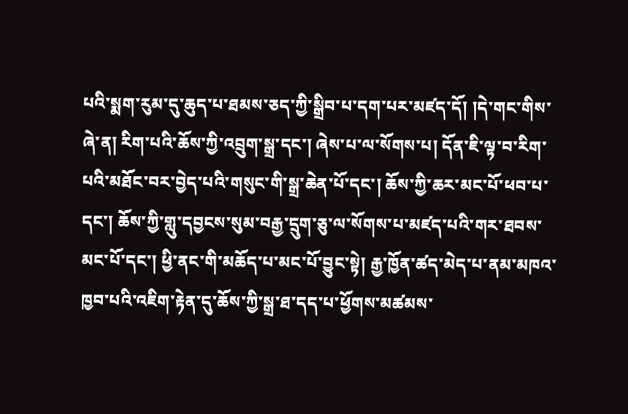པའི་སྨག་རུམ་དུ་ཆུད་པ་ཐམས་ཅད་ཀྱི་སྒྲིབ་པ་དག་པར་མཛད་དོ། །དེ་གང་གིས་ཞེ་ན། རིག་པའི་ཆོས་ཀྱི་འབྲུག་སྒྲ་དང་། ཞེས་པ་ལ་སོགས་པ། དོན་ཇི་ལྟ་བ་རིག་པའི་མཐོང་བར་བྱེད་པའི་གསུང་གི་སྒྲ་ཆེན་པོ་དང་། ཆོས་ཀྱི་ཆར་མང་པོ་ཕབ་པ་དང་། ཆོས་ཀྱི་གླུ་དབྱངས་སུམ་བརྒྱ་དྲུག་ཅུ་ལ་སོགས་པ་མཛད་པའི་གར་ཐབས་མང་པོ་དང་། ཕྱི་ནང་གི་མཆོད་པ་མང་པོ་བྱུང་སྟེ། རྒྱ་ཁྱོན་ཚད་མེད་པ་ནམ་མཁའ་ཁྱབ་པའི་འཇིག་རྟེན་དུ་ཆོས་ཀྱི་སྒྲ་ཐ་དད་པ་ཕྱོགས་མཚམས་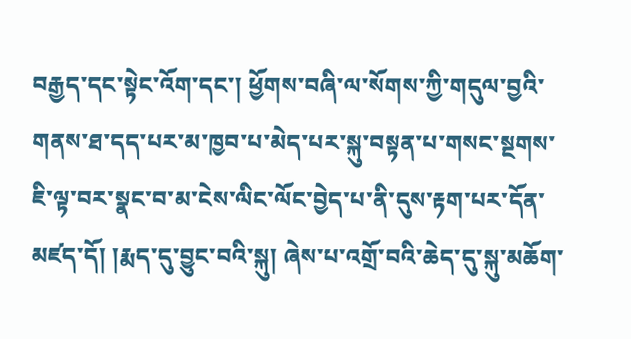བརྒྱད་དང་སྟེང་འོག་དང་། ཕྱོགས་བཞི་ལ་སོགས་ཀྱི་གདུལ་བྱའི་གནས་ཐ་དད་པར་མ་ཁྱབ་པ་མེད་པར་སྐུ་བསྟན་པ་གསང་སྔགས་ཇི་ལྟ་བར་སྣང་བ་མ་ངེས་ལིང་ལོང་བྱེད་པ་ནི་དུས་རྟག་པར་དོན་མཛད་དོ། །རྨད་དུ་བྱུང་བའི་སྐུ། ཞེས་པ་འགྲོ་བའི་ཆེད་དུ་སྐུ་མཆོག་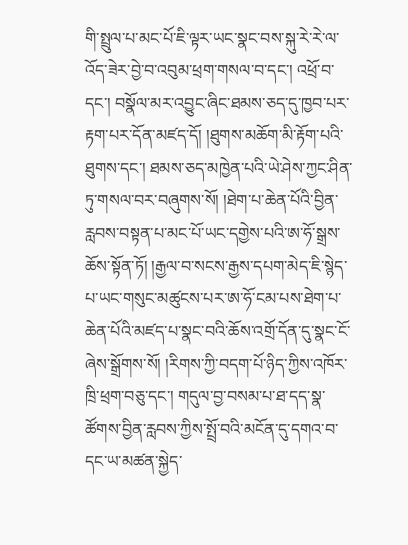གི་སྤྲུལ་པ་མང་པོ་ཇི་ལྟར་ཡང་སྣང་བས་སྐུ་རེ་རེ་ལ་འོད་ཟེར་བྱེ་བ་འབུམ་ཕྲག་གསལ་བ་དང་། འཕྲོ་བ་དང་། བསྣོལ་མར་འབྱུང་ཞིང་ཐམས་ཅད་དུ་ཁྱབ་པར་རྟག་པར་དོན་མཛད་དོ། །ཐུགས་མཆོག་མི་རྟོག་པའི་ཐུགས་དང་། ཐམས་ཅད་མཁྱེན་པའི་ཡེ་ཤེས་ཀྱང་ཤིན་ཏུ་གསལ་བར་བཞུགས་སོ། །ཐེག་པ་ཆེན་པོའི་བྱིན་རླབས་བསྟན་པ་མང་པོ་ཡང་དགྱེས་པའི་ཨ་ཧོ་སྒྲས་ཆོས་སྟོན་ཏོ། །རྒྱལ་བ་སངས་རྒྱས་དཔག་མེད་ཇི་སྙེད་པ་ཡང་གསུང་མཚུངས་པར་ཨ་ཧོ་ངམ་པས་ཐེག་པ་ཆེན་པོའི་མཛད་པ་སྣང་བའི་ཆོས་འགྲོ་དོན་དུ་སྣང་ངོ་ཞེས་སྒྲོགས་སོ། །རིགས་ཀྱི་བདག་པོ་ཉིད་ཀྱིས་འཁོར་ཁྲི་ཕྲག་བཅུ་དང་། གདུལ་བྱ་བསམ་པ་ཐ་དད་སྣ་ཚོགས་བྱིན་རླབས་ཀྱིས་སྤྲོ་བའི་མངོན་དུ་དགའ་བ་དང་ཡ་མཚན་སྐྱེད་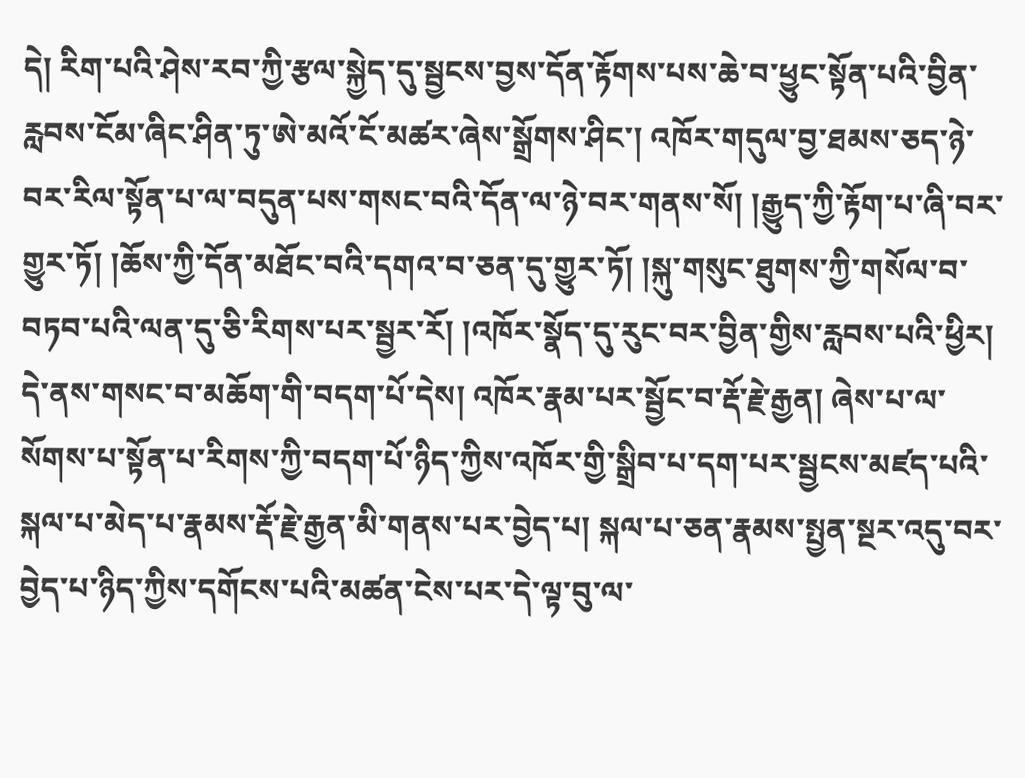དེ། རིག་པའི་ཤེས་རབ་ཀྱི་རྩལ་སྐྱེད་དུ་སྦྱངས་བྱས་དོན་རྟོགས་པས་ཆེ་བ་ཕྱུང་སྟོན་པའི་བྱིན་རླབས་ངོམ་ཞིང་ཤིན་ཏུ་ཨེ་མའོ་ངོ་མཚར་ཞེས་སྒྲོགས་ཤིང་། འཁོར་གདུལ་བྱ་ཐམས་ཅད་ཉེ་བར་རིལ་སྟོན་པ་ལ་བདུན་པས་གསང་བའི་དོན་ལ་ཉེ་བར་གནས་སོ། །རྒྱུད་ཀྱི་རྟོག་པ་ཞི་བར་གྱུར་ཏོ། །ཆོས་ཀྱི་དོན་མཐོང་བའི་དགའ་བ་ཅན་དུ་གྱུར་ཏོ། །སྐུ་གསུང་ཐུགས་ཀྱི་གསོལ་བ་བཏབ་པའི་ལན་དུ་ཅི་རིགས་པར་སྦྱར་རོ། །འཁོར་སྣོད་དུ་རུང་བར་བྱིན་གྱིས་རླབས་པའི་ཕྱིར། དེ་ནས་གསང་བ་མཆོག་གི་བདག་པོ་དེས། འཁོར་རྣམ་པར་སྦྱོང་བ་རྡོ་རྗེ་རྒྱན། ཞེས་པ་ལ་སོགས་པ་སྟོན་པ་རིགས་ཀྱི་བདག་པོ་ཉིད་ཀྱིས་འཁོར་གྱི་སྒྲིབ་པ་དག་པར་སྦྱངས་མཛད་པའི་སྐལ་པ་མེད་པ་རྣམས་རྡོ་རྗེ་རྒྱན་མི་གནས་པར་བྱེད་པ། སྐལ་པ་ཅན་རྣམས་སྤྱན་སྔར་འདུ་བར་བྱེད་པ་ཉིད་ཀྱིས་དགོངས་པའི་མཚན་ངེས་པར་དེ་ལྟ་བུ་ལ་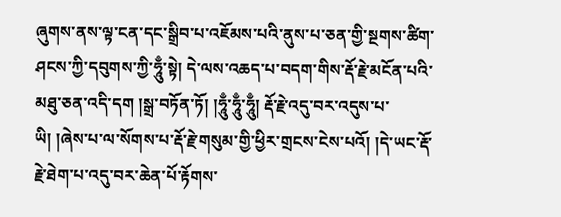ཞུགས་ནས་ལྟ་ངན་དང་སྒྲིབ་པ་འཇོམས་པའི་ནུས་པ་ཅན་གྱི་སྔགས་ཚིག་ཤངས་ཀྱི་དབུགས་ཀྱི་ཧཱུྃ་སྟེ། དེ་ལས་འཆད་པ་བདག་གིས་རྡོ་རྗེ་མངོན་པའི་མཐུ་ཅན་འདི་དག །སྒྲ་བཏོན་ཏོ། །ཧཱུྃ་ཧཱུྃ་ཧཱུྃ། རྡོ་རྗེ་འདུ་བར་འདུས་པ་ཡི། །ཞེས་པ་ལ་སོགས་པ་རྡོ་རྗེ་གསུམ་གྱི་ཕྱིར་གྲངས་ངེས་པའོ། །དེ་ཡང་རྡོ་རྗེ་ཐེག་པ་འདུ་བར་ཆེན་པོ་རྟོགས་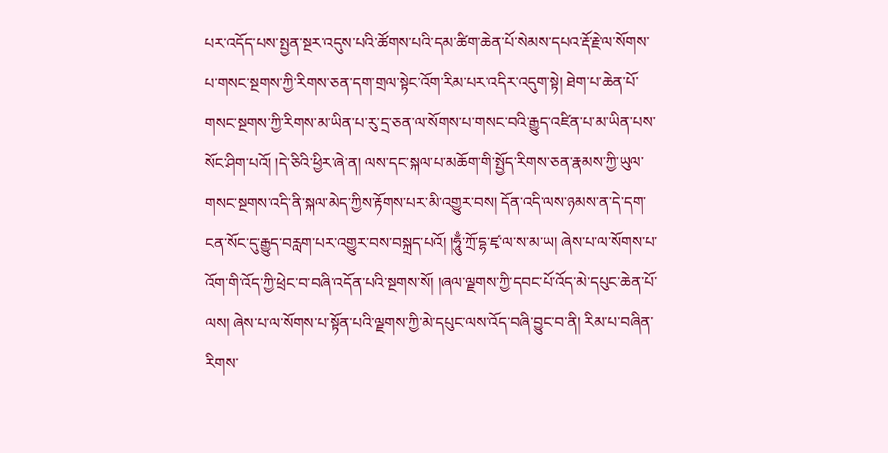པར་འདོད་པས་སྤྱན་སྔར་འདུས་པའི་ཚོགས་པའི་དམ་ཚིག་ཆེན་པོ་སེམས་དཔའ་རྡོ་རྗེ་ལ་སོགས་པ་གསང་སྔགས་ཀྱི་རིགས་ཅན་དག་གྲལ་སྟེང་འོག་རིམ་པར་འདིར་འདུག་སྟེ། ཐེག་པ་ཆེན་པོ་གསང་སྔགས་ཀྱི་རིགས་མ་ཡིན་པ་རུ་དྲ་ཅན་ལ་སོགས་པ་གསང་བའི་རྒྱུད་འཛིན་པ་མ་ཡིན་པས་སོང་ཤིག་པའོ། །དེ་ཅིའི་ཕྱིར་ཞེ་ན། ལས་དང་སྐལ་པ་མཆོག་གི་སྤྱོད་རིགས་ཅན་རྣམས་ཀྱི་ཡུལ་གསང་སྔགས་འདི་ནི་སྐལ་མེད་ཀྱིས་རྟོགས་པར་མི་འགྱུར་བས། དོན་འདི་ལས་ཉམས་ན་དེ་དག་ངན་སོང་དུ་རྒྱུད་བརླག་པར་འགྱུར་བས་བསྐྲད་པའོ། །ཧཱུྃ་ཀྲོ་དྷ་ཛྭ་ལ་ས་མ་ཡ། ཞེས་པ་ལ་སོགས་པ་འོག་གི་འོད་ཀྱི་ཕྲེང་བ་བཞི་འདོན་པའི་སྔགས་སོ། །ཞལ་ལྗགས་ཀྱི་དབང་པོ་འོད་མེ་དཔུང་ཆེན་པོ་ལས། ཞེས་པ་ལ་སོགས་པ་སྟོན་པའི་ལྗགས་ཀྱི་མེ་དཔུང་ལས་འོད་བཞི་བྱུང་བ་ནི། རིམ་པ་བཞིན་རིགས་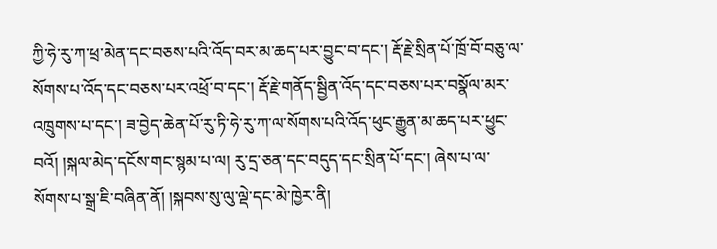ཀྱི་ཧེ་རུ་ཀ་ཕྲ་མེན་དང་བཅས་པའི་འོད་བར་མ་ཆད་པར་བྱུང་བ་དང་། རྡོ་རྗེ་སྲིན་པོ་ཁྲོ་བོ་བཅུ་ལ་སོགས་པ་འོད་དང་བཅས་པར་འཕྲོ་བ་དང་། རྡོ་རྗེ་གནོད་སྦྱིན་འོད་དང་བཅས་པར་བསྣོལ་མར་འཁྲུགས་པ་དང་། ཟ་བྱེད་ཆེན་པོ་རུ་ཏི་ཧེ་རུ་ཀ་ལ་སོགས་པའི་འོད་ཕུང་རྒྱུན་མ་ཆད་པར་ཕྱུང་བའོ། །སྐལ་མེད་དངོས་གང་སྙམ་པ་ལ། རུ་དྲ་ཅན་དང་བདུད་དང་སྲིན་པོ་དང་། ཞེས་པ་ལ་སོགས་པ་སྒྲ་ཇི་བཞིན་ནོ། །སྐབས་སུ་ལུ་ལྡེ་དང་མེ་ཁྱེར་ནི།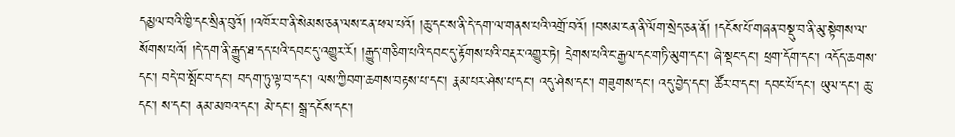དམྱལ་བའི་ཁྱི་དང་སྲིན་བུའོ། །འཁོར་བ་ནི་སེམས་ཅན་ལས་ངན་ཕལ་པའོ། །ཆུ་དང་ས་ནི་དེ་དག་ལ་གནས་པའི་འགྲོ་བའོ། །བསམ་ངན་ནི་ལོག་སྲེད་ཅན་ནོ། །དངོས་པོ་གཞན་བསྡུ་བ་ནི་མུ་སྟེགས་ལ་སོགས་པའོ། །དེ་དག་ནི་རྒྱུད་ཐ་དད་པའི་དབང་དུ་འགྱུར་རོ། །རྒྱུད་གཅིག་པའི་དབང་དུ་རྟོགས་པའི་བརྡར་འགྱུར་ཏེ། དྲེགས་པའི་ང་རྒྱལ་དང་གཏི་མུག་དང་། ཞེ་སྡང་དང་། ཕྲག་དོག་དང་། འདོད་ཆགས་དང་། བདེ་བ་སྤོང་བ་དང་། བདག་ཏུ་ལྟ་བ་དང་། ལས་ཀྱིབག་ཆགས་བརྟས་པ་དང་། རྣམ་པར་ཤེས་པ་དང་། འདུ་ཤེས་དང་། གཟུགས་དང་། འདུ་བྱེད་དང་། ཚོར་བ་དང་། དབང་པོ་དང་། ཡུལ་དང་། ཆུ་དང་། ས་དང་། ནམ་མཁའ་དང་། མེ་དང་། སྒྲ་དངོས་དང་།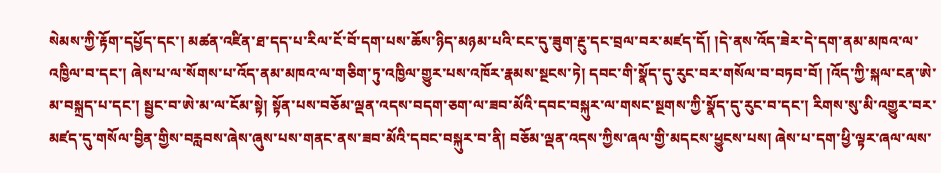སེམས་ཀྱི་རྟོག་དཔྱོད་དང་། མཚན་འཛིན་ཐ་དད་པ་རིལ་ངོ་བོ་དག་པས་ཆོས་ཉིད་མཉམ་པའི་ངང་དུ་ཟུག་རྔུ་དང་བྲལ་བར་མཛད་དོ། །དེ་ནས་འོད་ཟེར་དེ་དག་ནམ་མཁའ་ལ་འཁྱིལ་བ་དང་། ཞེས་པ་ལ་སོགས་པ་འོད་ནམ་མཁའ་ལ་གཅིག་ཏུ་འཁྱིལ་གྱུར་པས་འཁོར་རྣམས་སྔངས་ཏེ། དབང་གི་སྣོད་དུ་རུང་བར་གསོལ་བ་བཏབ་བོ། །འོད་ཀྱི་སྐལ་ངན་ཨེ་མ་བསྐྲད་པ་དང་། སྦྱང་བ་ཨེ་མ་ལ་ངོམ་སྟེ། སྟོན་པས་བཅོམ་ལྡན་འདས་བདག་ཅག་ལ་ཟབ་མོའི་དབང་བསྐུར་ལ་གསང་སྔགས་ཀྱི་སྣོད་དུ་རུང་བ་དང་། རིགས་སུ་མི་འགྱུར་བར་མཛད་དུ་གསོལ་བྱིན་གྱིས་བརླབས་ཞེས་ཞུས་པས་གནང་ནས་ཟབ་མོའི་དབང་བསྐུར་བ་ནི། བཅོམ་ལྡན་འདས་ཀྱིས་ཞལ་གྱི་མདངས་ཕྱུངས་པས། ཞེས་པ་དག་ཕྱི་ལྟར་ཞལ་ལས་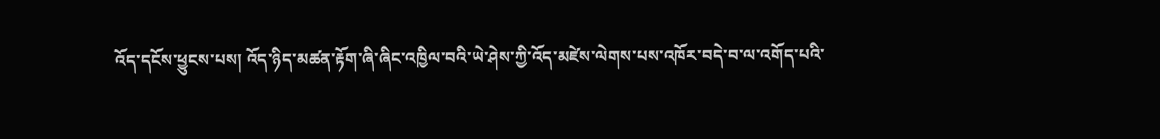འོད་དངོས་ཕྱུངས་པས། འོད་ཉིད་མཚན་རྟོག་ཞི་ཞིང་འཁྱིལ་བའི་ཡེ་ཤེས་ཀྱི་འོད་མཛེས་ལེགས་པས་འཁོར་བདེ་བ་ལ་འགོད་པའི་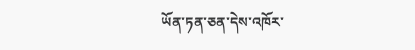ཡོན་ཏན་ཅན་དེས་འཁོར་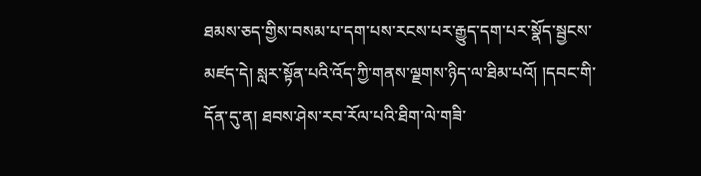ཐམས་ཅད་གྱིས་བསམ་པ་དག་པས་རངས་པར་རྒྱུད་དག་པར་སྣོད་སྦྱངས་མཛད་དེ། སླར་སྟོན་པའི་འོད་ཀྱི་གནས་ལྗགས་ཉིད་ལ་ཐིམ་པའོ། །དབང་གི་དོན་དུ་ན། ཐབས་ཤེས་རབ་རོལ་པའི་ཐིག་ལེ་གཟི་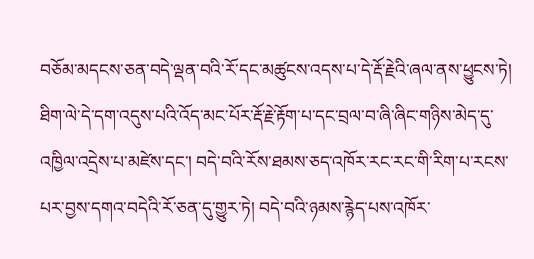བཅོམ་མདངས་ཅན་བདེ་ལྡན་བའི་རོ་དང་མཚུངས་འདས་པ་དེ་རྡོ་རྗེའི་ཞལ་ནས་ཕྱུངས་ཏེ། ཐིག་ལེ་དེ་དག་འདུས་པའི་འོད་མང་པོར་རྡོ་རྗེ་རྟོག་པ་དང་བྲལ་བ་ཞི་ཞིང་གཉིས་མེད་དུ་འཁྱིལ་འདྲེས་པ་མཛེས་དང་། བདེ་བའི་རོས་ཐམས་ཅད་འཁོར་རང་རང་གི་རིག་པ་རངས་པར་བྱས་དགའ་བདེའི་རོ་ཅན་དུ་གྱུར་ཏེ། བདེ་བའི་ཉམས་རྙེད་པས་འཁོར་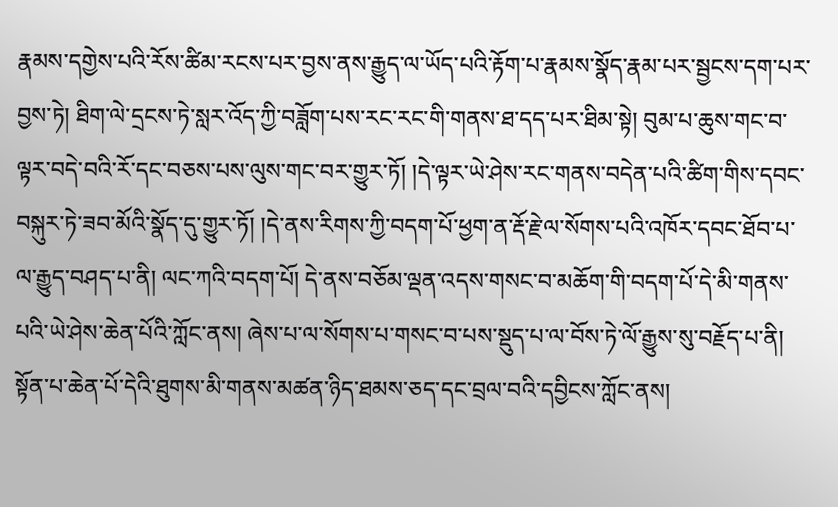རྣམས་དགྱེས་པའི་རོས་ཚིམ་རངས་པར་བྱས་ནས་རྒྱུད་ལ་ཡོད་པའི་རྟོག་པ་རྣམས་སྣོད་རྣམ་པར་སྦྱངས་དག་པར་བྱས་ཏེ། ཐིག་ལེ་དྲངས་ཏེ་སླར་འོད་ཀྱི་བཟློག་པས་རང་རང་གི་གནས་ཐ་དད་པར་ཐིམ་སྟེ། བུམ་པ་ཆུས་གང་བ་ལྟར་བདེ་བའི་རོ་དང་བཅས་པས་ལུས་གང་བར་གྱུར་ཏོ། །དེ་ལྟར་ཡེ་ཤེས་རང་གནས་བདེན་པའི་ཚིག་གིས་དབང་བསྐུར་ཏེ་ཟབ་མོའི་སྣོད་དུ་གྱུར་ཏོ། །དེ་ནས་རིགས་ཀྱི་བདག་པོ་ཕྱག་ན་རྡོ་རྗེ་ལ་སོགས་པའི་འཁོར་དབང་ཐོབ་པ་ལ་རྒྱུད་བཤད་པ་ནི། ལང་ཀའི་བདག་པོ། དེ་ནས་བཅོམ་ལྡན་འདས་གསང་བ་མཆོག་གི་བདག་པོ་དེ་མི་གནས་པའི་ཡེ་ཤེས་ཆེན་པོའི་ཀློང་ནས། ཞེས་པ་ལ་སོགས་པ་གསང་བ་པས་སྡུད་པ་ལ་བོས་ཏེ་ལོ་རྒྱུས་སུ་བརྗོད་པ་ནི། སྟོན་པ་ཆེན་པོ་དེའི་ཐུགས་མི་གནས་མཚན་ཉིད་ཐམས་ཅད་དང་བྲལ་བའི་དབྱིངས་ཀློང་ནས།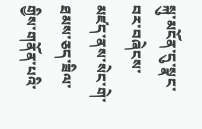སྐུ་མངོན་དུ་སྣང་བར་བཞེངས་མཛད་ནས་སེང་གེ་ཐམས་ཅད་ཟིལ་གྱིས་གནོན་པའི་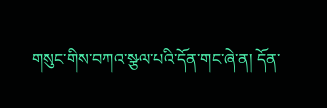གསུང་གིས་བཀའ་སྩལ་པའི་དོན་གང་ཞེ་ན། དོན་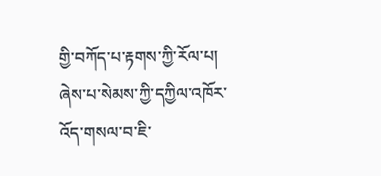གྱི་བཀོད་པ་རྟགས་ཀྱི་རོལ་པ། ཞེས་པ་སེམས་ཀྱི་དཀྱིལ་འཁོར་འོད་གསལ་བ་ཇི་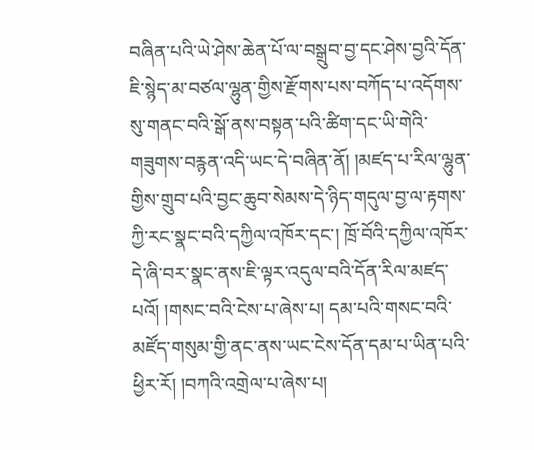བཞིན་པའི་ཡེ་ཤེས་ཆེན་པོ་ལ་བསྒྲུབ་བྱ་དང་ཤེས་བྱའི་དོན་ཇི་སྙེད་མ་བཙལ་ལྷུན་གྱིས་རྫོགས་པས་བཀོད་པ་འདོགས་སུ་གནང་བའི་སྒོ་ནས་བསྟན་པའི་ཚིག་དང་ཡི་གེའི་གཟུགས་བརྙན་འདི་ཡང་དེ་བཞིན་ནོ། །མཛད་པ་རིལ་ལྷུན་གྱིས་གྲུབ་པའི་བྱང་ཆུབ་སེམས་དེ་ཉིད་གདུལ་བྱ་ལ་རྟགས་ཀྱི་རང་སྣང་བའི་དཀྱིལ་འཁོར་དང་། ཁྲོ་བོའི་དཀྱིལ་འཁོར་དེ་ཞི་བར་སྣང་ནས་ཇི་ལྟར་འདུལ་བའི་དོན་རིལ་མཛད་པའོ། །གསང་བའི་ངེས་པ་ཞེས་པ། དམ་པའི་གསང་བའི་མཛོད་གསུམ་གྱི་ནང་ནས་ཡང་ངེས་དོན་དམ་པ་ཡིན་པའི་ཕྱིར་རོ། །བཀའི་འགྲེལ་པ་ཞེས་པ།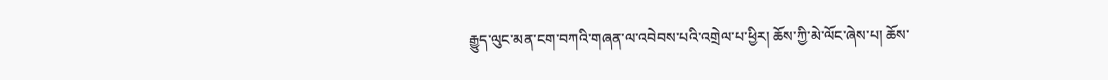རྒྱུད་ལུང་མན་ངག་བཀའི་གཞན་ལ་འབེབས་པའི་འགྲེལ་པ་ཕྱིར། ཆོས་ཀྱི་མེ་ལོང་ཞེས་པ། ཆོས་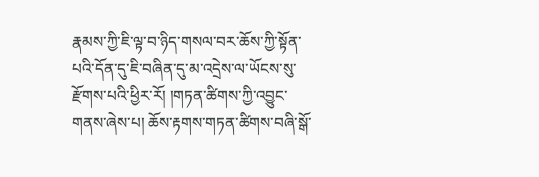རྣམས་ཀྱི་ཇི་ལྟ་བ་ཉིད་གསལ་བར་ཆོས་ཀྱི་སྟོན་པའི་དོན་དུ་ཇི་བཞིན་དུ་མ་འདྲེས་ལ་ཡོངས་སུ་རྫོགས་པའི་ཕྱིར་རོ། །གཏན་ཚིགས་ཀྱི་འབྱུང་གནས་ཞེས་པ། ཆོས་རྟགས་གཏན་ཚིགས་བཞི་སྒོ་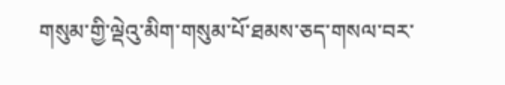གསུམ་གྱི་ལྡེའུ་མིག་གསུམ་པོ་ཐམས་ཅད་གསལ་བར་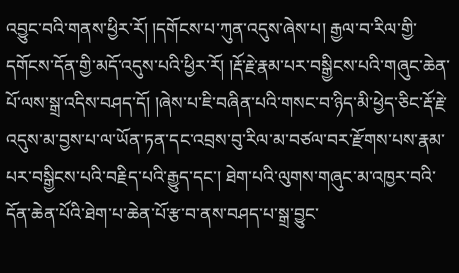འབྱུང་བའི་གནས་ཕྱིར་རོ། །དགོངས་པ་ཀུན་འདུས་ཞེས་པ། རྒྱལ་བ་རིལ་གྱི་དགོངས་དོན་གྱི་མདོ་འདུས་པའི་ཕྱིར་རོ། །རྡོ་རྗེ་རྣམ་པར་བསྒྱིངས་པའི་གཞུང་ཆེན་པོ་ལས་སྒྲ་འདིས་བཤད་དོ། །ཞེས་པ་ཇི་བཞིན་པའི་གསང་བ་ཉིད་མི་ཕྱེད་ཅིང་རྡོ་རྗེ་འདུས་མ་བྱས་པ་ལ་ཡོན་ཏན་དང་འབྲས་བུ་རིལ་མ་བཙལ་བར་རྫོགས་པས་རྣམ་པར་བསྒྱིངས་པའི་བརྗིད་པའི་རྒྱུད་དང་། ཐེག་པའི་ལུགས་གཞུང་མ་འཁྱར་བའི་དོན་ཆེན་པོའི་ཐེག་པ་ཆེན་པོ་རྩ་བ་ནས་བཤད་པ་སྒྲ་བྱུང་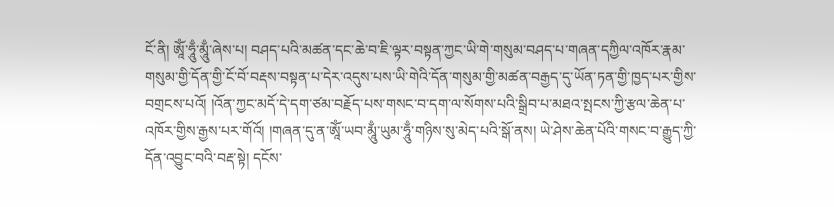ངོ་ནི། ཨཱོཾ་ཧཱུྃ་མཱུྃ་ཞེས་པ། བཤད་པའི་མཚན་དང་ཆེ་བ་ཇི་ལྟར་བསྟན་ཀྱང་ཡི་གེ་གསུམ་བཤད་པ་གཞན་དཀྱིལ་འཁོར་རྣམ་གསུམ་གྱི་དོན་གྱི་ངོ་བོ་བརྡས་བསྟན་པ་དེར་འདུས་པས་ཡི་གེའི་དོན་གསུམ་གྱི་མཚན་བརྒྱད་དུ་ཡོན་ཏན་གྱི་ཁྱད་པར་གྱིས་བགྲངས་པའོ། །འོན་ཀྱང་མདོ་དེ་དག་ཙམ་བརྗོད་པས་གསང་བ་དག་ལ་སོགས་པའི་སྒྲིབ་པ་མཐའ་སྤངས་ཀྱི་རྩལ་ཆེན་པ་འཁོར་གྱིས་རྒྱས་པར་གོའོ། །གཞན་དུ་ན་ཨཱོཾ་ཡབ་མཱུྃ་ཡུམ་ཧཱུྃ་གཉིས་སུ་མེད་པའི་སྒོ་ནས། ཡེ་ཤེས་ཆེན་པོའི་གསང་བ་རྒྱུད་ཀྱི་དོན་འབྱུང་བའི་བརྡ་སྟེ། དངོས་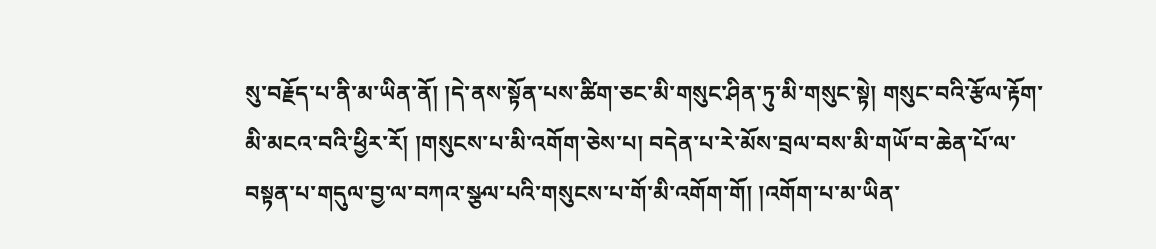སུ་བརྗོད་པ་ནི་མ་ཡིན་ནོ། །དེ་ནས་སྟོན་པས་ཚིག་ཅང་མི་གསུང་ཤིན་ཏུ་མི་གསུང་སྟེ། གསུང་བའི་རྩོལ་རྟོག་མི་མངའ་བའི་ཕྱིར་རོ། །གསུངས་པ་མི་འགོག་ཅེས་པ། བདེན་པ་རེ་མོས་བྲལ་བས་མི་གཡོ་བ་ཆེན་པོ་ལ་བསྟན་པ་གདུལ་བྱ་ལ་བཀའ་སྩལ་པའི་གསུངས་པ་གོ་མི་འགོག་གོ། །འགོག་པ་མ་ཡིན་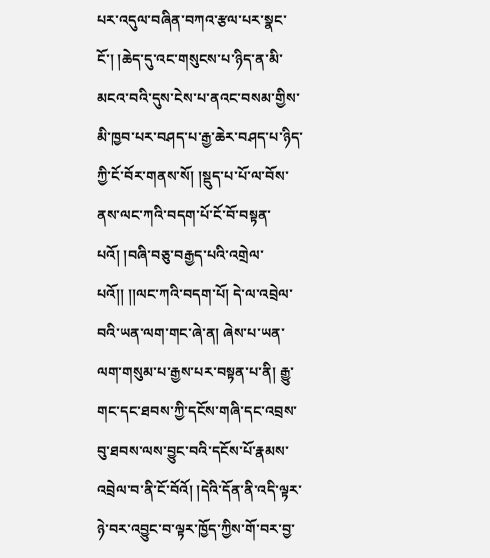པར་འདུལ་བཞིན་བཀའ་རྩལ་པར་སྣང་ངོ་། །ཆེད་དུ་འང་གསུངས་པ་ཉིད་ན་མི་མངའ་བའི་དུས་ངེས་པ་ནའང་བསམ་གྱིས་མི་ཁྱབ་པར་བཤད་པ་རྒྱ་ཆེར་བཤད་པ་ཉིད་ཀྱི་ངོ་བོར་གནས་སོ། །སྡུད་པ་པོ་ལ་བོས་ནས་ལང་ཀའི་བདག་པོ་ངོ་བོ་བསྟན་པའོ། །བཞི་བཅུ་བརྒྱད་པའི་འགྲེལ་པའོ།། །།ལང་ཀའི་བདག་པོ། དེ་ལ་འབྲེལ་བའི་ཡན་ལག་གང་ཞེ་ན། ཞེས་པ་ཡན་ལག་གསུམ་པ་རྒྱས་པར་བསྟན་པ་ནི། རྒྱུ་གང་དང་ཐབས་ཀྱི་དངོས་གཞི་དང་འབྲས་བུ་ཐབས་ལས་བྱུང་བའི་དངོས་པོ་རྣམས་འབྲེལ་བ་ནི་ངོ་བོའོ། །དེའི་དོན་ནི་འདི་ལྟར་ཉེ་བར་འབྱུང་བ་ལྟར་ཁྱོད་ཀྱིས་གོ་བར་བྱ་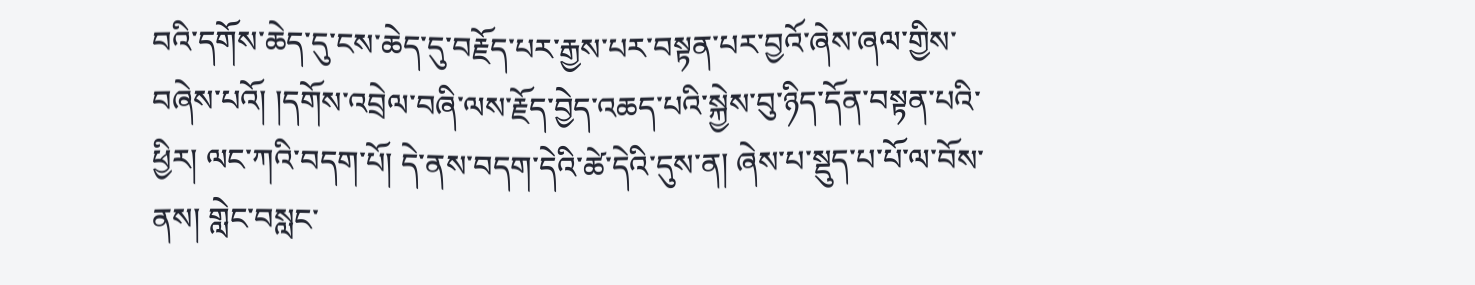བའི་དགོས་ཆེད་དུ་ངས་ཆེད་དུ་བརྗོད་པར་རྒྱས་པར་བསྟན་པར་བྱའོ་ཞེས་ཞལ་གྱིས་བཞེས་པའོ། །དགོས་འབྲེལ་བཞི་ལས་རྗོད་བྱེད་འཆད་པའི་སྐྱེས་བུ་ཉིད་དོན་བསྟན་པའི་ཕྱིར། ལང་ཀའི་བདག་པོ། དེ་ནས་བདག་དེའི་ཚེ་དེའི་དུས་ན། ཞེས་པ་སྡུད་པ་པོ་ལ་བོས་ནས། གླེང་བསླང་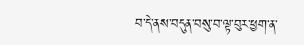བ་དེ་ནས་བདུན་བསུ་བ་ལྟ་བུར་ཕྱག་ན་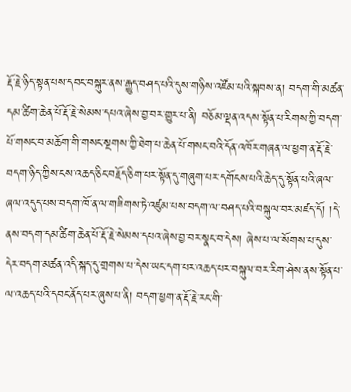རྡོ་རྗེ་ཉིད་སྟན་པས་དབང་བསྐུར་ནས་རྒྱུད་བཤད་པའི་དུས་གཉིས་འཛོམ་པའི་སྐབས་ན། བདག་གི་མཚན་དམ་ཚིག་ཆེན་པོ་རྡོ་རྗེ་སེམས་དཔའ་ཞེས་བྱ་བར་གྱུར་པ་ནི། བཅོམ་ལྡན་འདས་སྟོན་པ་རིགས་ཀྱི་བདག་པོ་གསང་བ་མཆོག་གི་གསང་སྔགས་ཀྱི་ཐེག་པ་ཆེན་པོ་གསང་བའི་དོན་འཁོར་གཞན་ལ་ཕྱག་ན་རྡོ་རྗེ་བདག་ཉིད་ཀྱིས་ངས་འཆད་ཅིང་བརྗོད་ཅིག་པར་སྟོན་དུ་གཞུག་པར་དགོངས་པའི་ཆེད་དུ་སྟོན་པའི་ཞལ་ཞལ་འདུད་པས་བདག་ཁོ་ན་ལ་གཟིགས་ཏེ་འཛུམ་པས་བདག་ལ་བཤད་པའི་བསྐུལ་བར་མཛད་དོ། །དེ་ནས་བདག་དམ་ཚིག་ཆེན་པོ་རྡོ་རྗེ་སེམས་དཔའ་ཞེས་བྱ་བར་སྣང་བ་དེས། ཞེས་པ་ལ་སོགས་པ་དུས་དེར་བདག་མཚན་འདི་སྐད་དུ་གྲགས་པ་དེས་ཡང་དག་པར་འཆད་པར་བསྐུལ་བར་རིག་ཤེས་ནས་སྟོན་པ་ལ་འཆད་པའི་དབང་ནོད་པར་ཞུས་པ་ནི། བདག་ཕྱག་ན་རྡོ་རྗེ་རང་གི་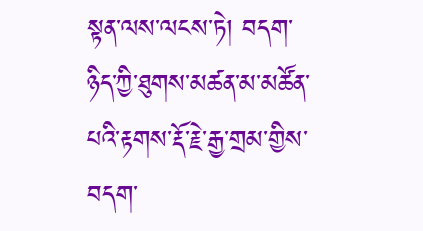སྟན་ལས་ལངས་ཏེ། བདག་ཉིད་ཀྱི་ཐུགས་མཚན་མ་མཚོན་པའི་རྟགས་རྡོ་རྗེ་རྒྱ་གྲམ་གྱིས་བདག་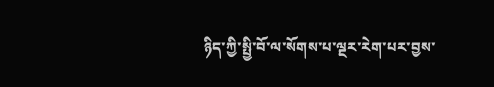ཉིད་ཀྱི་སྤྱི་བོ་ལ་སོགས་པ་ལྔར་རེག་པར་བྱས་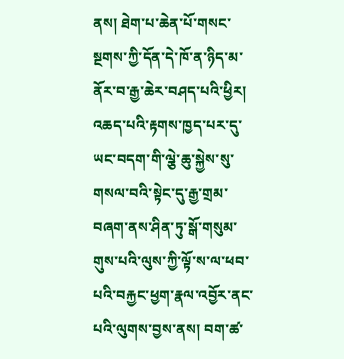ནས། ཐེག་པ་ཆེན་པོ་གསང་སྔགས་ཀྱི་དོན་དེ་ཁོ་ན་ཉིད་མ་ནོར་བ་རྒྱ་ཆེར་བཤད་པའི་ཕྱིར། འཆད་པའི་རྟགས་ཁྱད་པར་དུ་ཡང་བདག་གི་ལྕེ་ཆུ་སྐྱེས་སུ་གསལ་བའི་སྟེང་དུ་རྒྱ་གྲམ་བཞག་ནས་ཤིན་ཏུ་སྒོ་གསུམ་གུས་པའི་ལུས་ཀྱི་ལྟོ་ས་ལ་ཕབ་པའི་བརྐྱང་ཕྱག་རྣལ་འབྱོར་ནང་པའི་ལུགས་བྱས་ནས། བག་ཚ་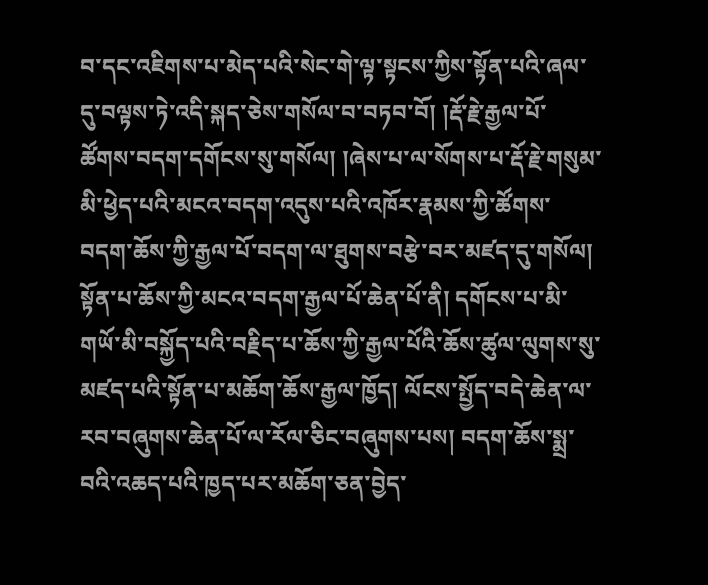བ་དང་འཇིགས་པ་མེད་པའི་སེང་གེ་ལྟ་སྟངས་ཀྱིས་སྟོན་པའི་ཞལ་དུ་བལྟས་ཏེ་འདི་སྐད་ཅེས་གསོལ་བ་བཏབ་བོ། །རྡོ་རྗེ་རྒྱལ་པོ་ཚོགས་བདག་དགོངས་སུ་གསོལ། །ཞེས་པ་ལ་སོགས་པ་རྡོ་རྗེ་གསུམ་མི་ཕྱེད་པའི་མངའ་བདག་འདུས་པའི་འཁོར་རྣམས་ཀྱི་ཚོགས་བདག་ཆོས་ཀྱི་རྒྱལ་པོ་བདག་ལ་ཐུགས་བརྩེ་བར་མཛད་དུ་གསོལ། སྟོན་པ་ཆོས་ཀྱི་མངའ་བདག་རྒྱལ་པོ་ཆེན་པོ་ནི། དགོངས་པ་མི་གཡོ་མི་བསྐྱོད་པའི་བརྗིད་པ་ཆོས་ཀྱི་རྒྱལ་པོའི་ཆོས་ཚུལ་ལུགས་སུ་མཛད་པའི་སྟོན་པ་མཆོག་ཆོས་རྒྱལ་ཁྱོད། ལོངས་སྤྱོད་བདེ་ཆེན་ལ་རབ་བཞུགས་ཆེན་པོ་ལ་རོལ་ཅིང་བཞུགས་པས། བདག་ཆོས་སྨྲ་བའི་འཆད་པའི་ཁྱད་པར་མཆོག་ཅན་བྱེད་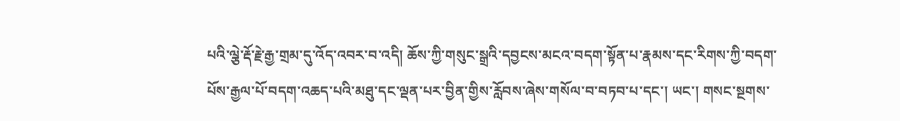པའི་ལྕེ་རྡོ་རྗེ་རྒྱ་གྲམ་དུ་འོད་འབར་བ་འདི། ཆོས་ཀྱི་གསུང་སྒྲའི་དབྱངས་མངའ་བདག་སྟོན་པ་རྣམས་དང་རིགས་ཀྱི་བདག་པོས་རྒྱལ་པོ་བདག་འཆད་པའི་མཐུ་དང་ལྡན་པར་བྱིན་གྱིས་རློབས་ཞེས་གསོལ་བ་བཏབ་པ་དང་། ཡང་། གསང་སྔགས་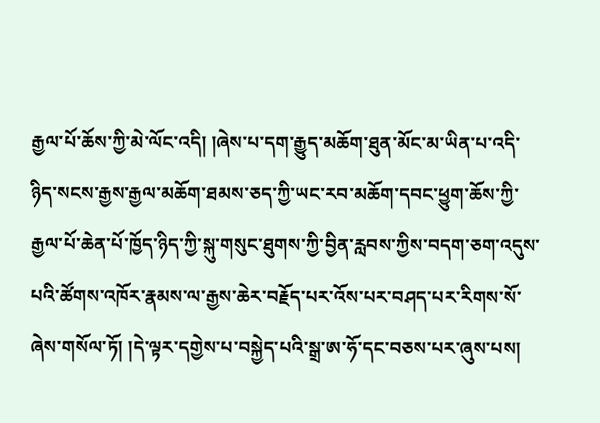རྒྱལ་པོ་ཆོས་ཀྱི་མེ་ལོང་འདི། །ཞེས་པ་དག་རྒྱུད་མཆོག་ཐུན་མོང་མ་ཡིན་པ་འདི་ཉིད་སངས་རྒྱས་རྒྱལ་མཆོག་ཐམས་ཅད་ཀྱི་ཡང་རབ་མཆོག་དབང་ཕྱུག་ཆོས་ཀྱི་རྒྱལ་པོ་ཆེན་པོ་ཁྱོད་ཉིད་ཀྱི་སྐུ་གསུང་ཐུགས་ཀྱི་བྱིན་རླབས་ཀྱིས་བདག་ཅག་འདུས་པའི་ཚོགས་འཁོར་རྣམས་ལ་རྒྱས་ཆེར་བརྗོད་པར་འོས་པར་བཤད་པར་རིགས་སོ་ཞེས་གསོལ་ཏོ། །དེ་ལྟར་དགྱེས་པ་བསྐྱེད་པའི་སྒྲ་ཨ་ཧོ་དང་བཅས་པར་ཞུས་པས།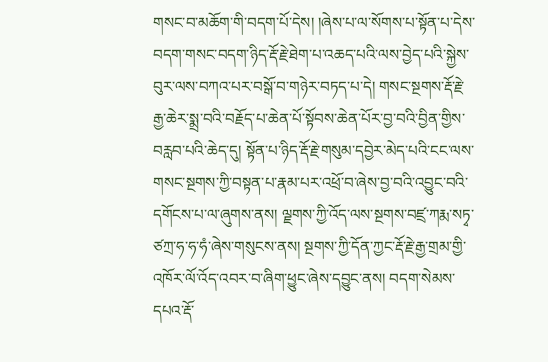གསང་བ་མཆོག་གི་བདག་པོ་དེས། །ཞེས་པ་ལ་སོགས་པ་སྟོན་པ་དེས་བདག་གསང་བདག་ཉིད་རྡོ་རྗེ་ཐེག་པ་འཆད་པའི་ལས་བྱེད་པའི་སྐྱེས་བུར་ལས་བཀའ་པར་བསྒོ་བ་གཉེར་བཏད་པ་དེ། གསང་སྔགས་རྡོ་རྗེ་རྒྱ་ཆེར་སྨྲ་བའི་བརྗོད་པ་ཆེན་པོ་སྟོབས་ཆེན་པོར་བྱ་བའི་བྱིན་གྱིས་བརླབ་པའི་ཆེད་དུ། སྟོན་པ་ཉིད་རྡོ་རྗེ་གསུམ་དབྱེར་མེད་པའི་ངང་ལས་གསང་སྔགས་ཀྱི་བསྟན་པ་རྣམ་པར་འཕྲོ་བ་ཞེས་བྱ་བའི་འབྱུང་བའི་དགོངས་པ་ལ་ཞུགས་ནས། ལྗགས་ཀྱི་འོད་ལས་སྔགས་བཛྲ་ཀརྨ་སཏྭ་ཙཀྲ་ཧ་ཧ་ཧཾ་ཞེས་གསུངས་ནས། སྔགས་ཀྱི་དོན་ཀྱང་རྡོ་རྗེ་རྒྱ་གྲམ་གྱི་འཁོར་ལོ་འོད་འབར་བ་ཞིག་ཕྱུང་ཞེས་དབྱུང་ནས། བདག་སེམས་དཔའ་རྡོ་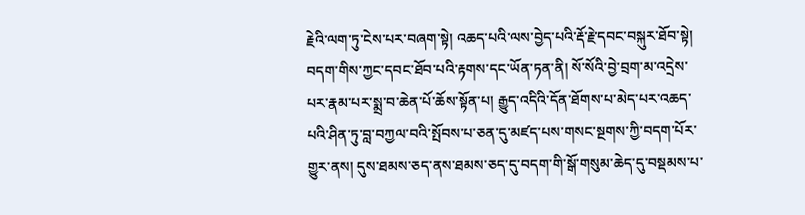རྗེའི་ལག་ཏུ་ངེས་པར་བཞག་སྟེ། འཆད་པའི་ལས་བྱེད་པའི་རྡོ་རྗེ་དབང་བསྐུར་ཐོབ་སྟེ། བདག་གིས་ཀྱང་དབང་ཐོབ་པའི་རྟགས་དང་ཡོན་ཏན་ནི། སོ་སོའི་བྱེ་བྲག་མ་འདྲེས་པར་རྣམ་པར་སྨྲ་བ་ཆེན་པོ་ཆོས་སྟོན་པ། རྒྱུད་འདིའི་དོན་ཐོགས་པ་མེད་པར་འཆད་པའི་ཤིན་ཏུ་བླ་བཀྱལ་བའི་སྤོབས་པ་ཅན་དུ་མཛད་པས་གསང་སྔགས་ཀྱི་བདག་པོར་གྱུར་ནས། དུས་ཐམས་ཅད་ནས་ཐམས་ཅད་དུ་བདག་གི་སྒོ་གསུམ་ཆེད་དུ་བསྡམས་པ་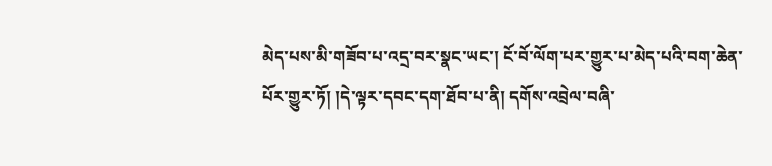མེད་པས་མི་གཟོབ་པ་འདྲ་བར་སྣང་ཡང་། ངོ་བོ་ལོག་པར་གྱུར་པ་མེད་པའི་བག་ཆེན་པོར་གྱུར་ཏོ། །དེ་ལྟར་དབང་དག་ཐོབ་པ་ནི། དགོས་འབྲེལ་བཞི་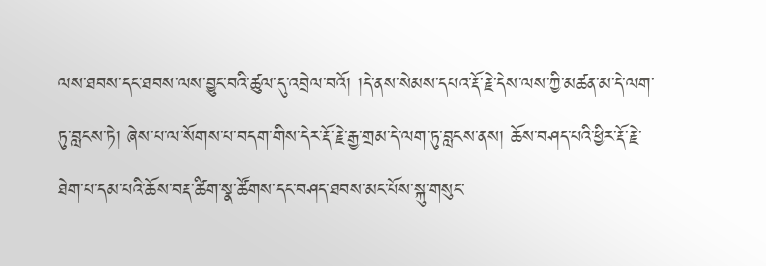ལས་ཐབས་དང་ཐབས་ལས་བྱུང་བའི་ཚུལ་དུ་འབྲེལ་བའོ། །དེ་ནས་སེམས་དཔའ་རྡོ་རྗེ་དེས་ལས་ཀྱི་མཚན་མ་དེ་ལག་ཏུ་བླངས་ཏེ། ཞེས་པ་ལ་སོགས་པ་བདག་གིས་དེར་རྡོ་རྗེ་རྒྱ་གྲམ་དེ་ལག་ཏུ་བླངས་ནས། ཆོས་བཤད་པའི་ཕྱིར་རྡོ་རྗེ་ཐེག་པ་དམ་པའི་ཆོས་བརྡ་ཚིག་སྣ་ཚོགས་དང་བཤད་ཐབས་མང་པོས་སྐུ་གསུང་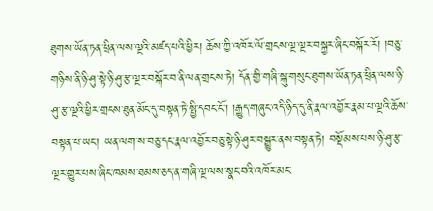ཐུགས་ཡོན་ཏན་ཕྲིན་ལས་ལྔའི་མཛད་པའི་ཕྱིར། ཆོས་ཀྱི་འཁོར་ལོ་གྲངས་ལྔ་ལྔར་བསྐྱར་ཞིང་བསྐོར་རོ། །བཅུ་གཉིས་ནི་ཉི་ཤུ་སྟེ་ཉི་ཤུ་རྩ་ལྔར་བསྐོར་བ་ནི་ལན་གྲངས་ཏེ། དོན་གྱི་གཞི་སྐུ་གསུང་ཐུགས་ཡོན་ཏན་ཕྲིན་ལས་ཉི་ཤུ་རྩ་ལྔའི་ཕྱིར་གྲངས་ཐུན་མོང་དུ་བསྟན་ཏེ་སྤྱི་དབང་ངོ་། །རྒྱུད་གཞུང་འདི་ཉིད་དུ་ནི་རྣལ་འབྱོར་རྣམ་པ་ལྔའི་ཆོས་བསྟན་པ་ཡང་། ཡན་ལག་ས་བཅུ་དང་རྣལ་འབྱོར་བཅུ་སྟེ་ཉི་ཤུར་བསྒྱུར་ནས་བསྟན་ཏེ། བསྡོམས་པས་ཉི་ཤུ་རྩ་ལྔར་གྱུར་པས་ཞིང་ཁམས་ཐམས་ཅད་ན་གཞི་ལྔ་ལས་སྣང་བའི་འཁོར་མང་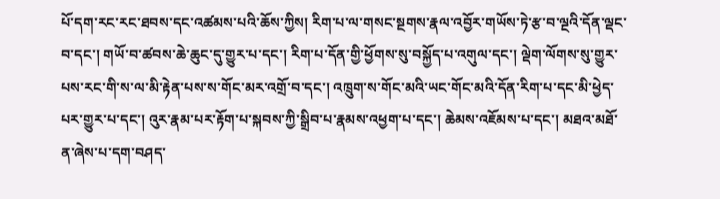པོ་དག་རང་རང་ཐབས་དང་འཚམས་པའི་ཆོས་ཀྱིས། རིག་པ་ལ་གསང་སྔགས་རྣལ་འབྱོར་གཡོས་ཏེ་རྩ་བ་ལྔའི་དོན་ལྡང་བ་དང་། གཡོ་བ་ཚབས་ཆེ་ཆུང་དུ་གྱུར་པ་དང་། རིག་པ་དོན་གྱི་ཕྱོགས་སུ་བསྐྱོད་པ་འགུལ་དང་། ལྡེག་ལོགས་སུ་གྱུར་པས་རང་གི་ས་ལ་མི་རྟེན་པས་ས་གོང་མར་འགྲོ་བ་དང་། འཁྲུག་ས་གོང་མའི་ཡང་གོང་མའི་དོན་རིག་པ་དང་མི་ཕྱེད་པར་གྱུར་པ་དང་། འུར་རྣམ་པར་རྟོག་པ་སྐབས་ཀྱི་སྒྲིབ་པ་རྣམས་འཕྱག་པ་དང་། ཆེམས་འཇོམས་པ་དང་། མཐའ་མཐོ་ན་ཞེས་པ་དག་བཤད་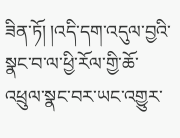ཟིན་ཏོ། །འདི་དག་འདུལ་བྱའི་སྣང་བ་ལ་ཕྱི་རོལ་གྱི་ཆོ་འཕྲུལ་སྣང་བར་ཡང་འགྱུར་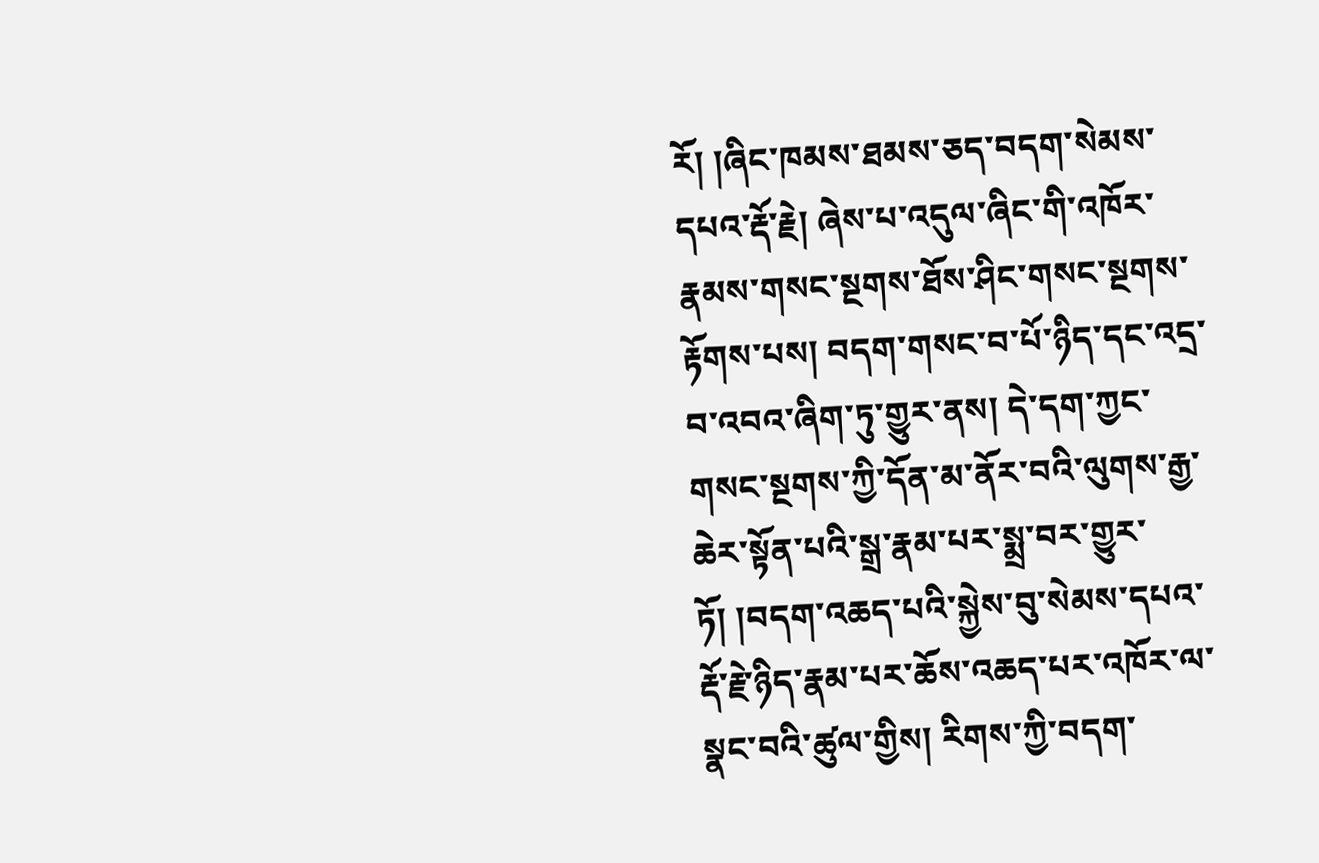རོ། །ཞིང་ཁམས་ཐམས་ཅད་བདག་སེམས་དཔའ་རྡོ་རྗེ། ཞེས་པ་འདུལ་ཞིང་གི་འཁོར་རྣམས་གསང་སྔགས་ཐོས་ཤིང་གསང་སྔགས་རྟོགས་པས། བདག་གསང་བ་པོ་ཉིད་དང་འདྲ་བ་འབའ་ཞིག་ཏུ་གྱུར་ནས། དེ་དག་ཀྱང་གསང་སྔགས་ཀྱི་དོན་མ་ནོར་བའི་ལུགས་རྒྱ་ཆེར་སྟོན་པའི་སྒྲ་རྣམ་པར་སྨྲ་བར་གྱུར་ཏོ། །བདག་འཆད་པའི་སྐྱེས་བུ་སེམས་དཔའ་རྡོ་རྗེ་ཉིད་རྣམ་པར་ཆོས་འཆད་པར་འཁོར་ལ་སྣང་བའི་ཚུལ་གྱིས། རིགས་ཀྱི་བདག་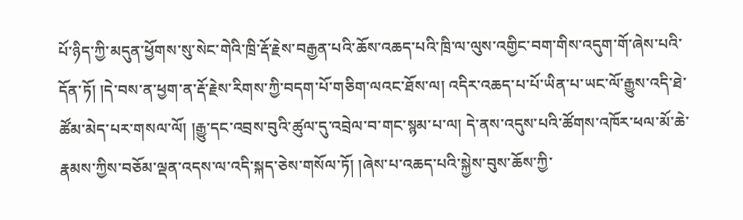པོ་ཉིད་ཀྱི་མདུན་ཕྱོགས་སུ་སེང་གེའི་ཁྲི་རྡོ་རྗེས་བརྒྱན་པའི་ཆོས་འཆད་པའི་ཁྲི་ལ་ལུས་འགྱིང་བག་གིས་འདུག་གོ་ཞེས་པའི་དོན་ཏོ། །དེ་བས་ན་ཕྱག་ན་རྡོ་རྗེས་རིགས་ཀྱི་བདག་པོ་གཅིག་ལའང་ཐོས་ལ། འདིར་འཆད་པ་པོ་ཡིན་པ་ཡང་ལོ་རྒྱུས་འདི་ཐེ་ཚོམ་མེད་པར་གསལ་ལོ། །རྒྱུ་དང་འབྲས་བུའི་ཚུལ་དུ་འབྲེལ་བ་གང་སྙམ་པ་ལ། དེ་ནས་འདུས་པའི་ཚོགས་འཁོར་ཕལ་མོ་ཆེ་རྣམས་ཀྱིས་བཅོམ་ལྡན་འདས་ལ་འདི་སྐད་ཅེས་གསོལ་ཏོ། །ཞེས་པ་འཆད་པའི་སྐྱེས་བུས་ཆོས་ཀྱི་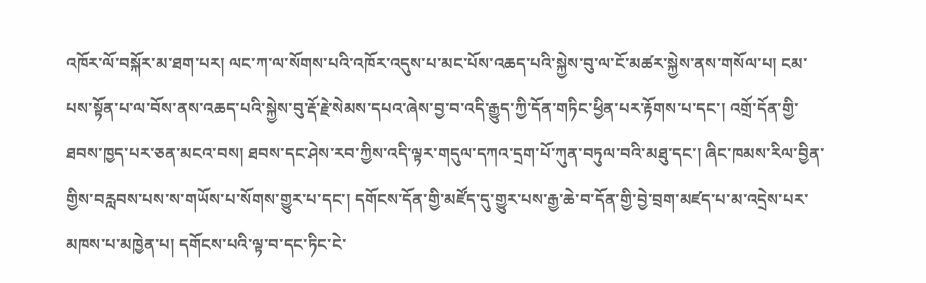འཁོར་ལོ་བསྐོར་མ་ཐག་པར། ལང་ཀ་ལ་སོགས་པའི་འཁོར་འདུས་པ་མང་པོས་འཆད་པའི་སྐྱེས་བུ་ལ་ངོ་མཚར་སྐྱེས་ནས་གསོལ་པ། ངམ་པས་སྟོན་པ་ལ་བོས་ནས་འཆད་པའི་སྐྱེས་བུ་རྡོ་རྗེ་སེམས་དཔའ་ཞེས་བྱ་བ་འདི་རྒྱུད་ཀྱི་དོན་གཏིང་ཕྱིན་པར་རྟོགས་པ་དང་། འགྲོ་དོན་གྱི་ཐབས་ཁྱད་པར་ཅན་མངའ་བས། ཐབས་དང་ཤེས་རབ་ཀྱིས་འདི་ལྟར་གདུལ་དཀའ་དྲག་པོ་ཀུན་བཏུལ་བའི་མཐུ་དང་། ཞིང་ཁམས་རིལ་བྱིན་གྱིས་བརླབས་པས་ས་གཡོས་པ་སོགས་གྱུར་པ་དང་། དགོངས་དོན་གྱི་མཛོད་དུ་གྱུར་པས་རྒྱ་ཆེ་བ་དོན་གྱི་བྱེ་བྲག་མཛད་པ་མ་འདྲེས་པར་མཁས་པ་མཁྱེན་པ། དགོངས་པའི་ལྟ་བ་དང་ཏིང་ངེ་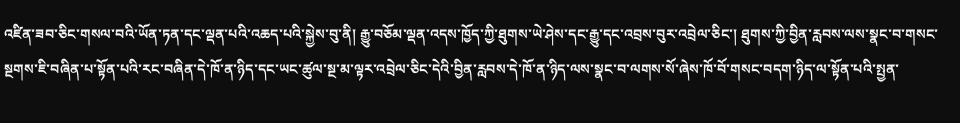འཛིན་ཟབ་ཅིང་གསལ་བའི་ཡོན་ཏན་དང་ལྡན་པའི་འཆད་པའི་སྐྱེས་བུ་ནི། རྒྱུ་བཅོམ་ལྡན་འདས་ཁྱོད་ཀྱི་ཐུགས་ཡེ་ཤེས་དང་རྒྱུ་དང་འབྲས་བུར་འབྲེལ་ཅིང་། ཐུགས་ཀྱི་བྱིན་རླབས་ལས་སྣང་བ་གསང་སྔགས་ཇི་བཞིན་པ་སྟོན་པའི་རང་བཞིན་དེ་ཁོ་ན་ཉིད་དང་ཡང་ཚུལ་སྔ་མ་ལྟར་འབྲེལ་ཅིང་དེའི་བྱིན་རླབས་དེ་ཁོ་ན་ཉིད་ལས་སྣང་བ་ལགས་སོ་ཞེས་ཁོ་བོ་གསང་བདག་ཉིད་ལ་སྟོན་པའི་སྤྱན་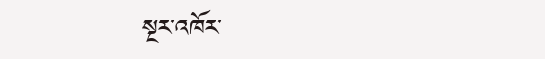སྔར་འཁོར་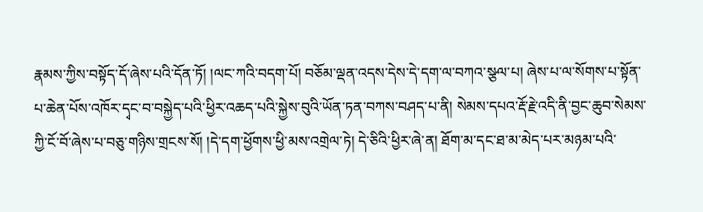རྣམས་ཀྱིས་བསྟོད་དོ་ཞེས་པའི་དོན་ཏོ། །ལང་ཀའི་བདག་པོ། བཅོམ་ལྡན་འདས་དེས་དེ་དག་ལ་བཀའ་སྩལ་པ། ཞེས་པ་ལ་སོགས་པ་སྟོན་པ་ཆེན་པོས་འཁོར་དྭང་བ་བསྐྱེད་པའི་ཕྱིར་འཆད་པའི་སྐྱེས་བུའི་ཡོན་ཏན་བཀས་བཤད་པ་ནི། སེམས་དཔའ་རྡོ་རྗེ་འདི་ནི་བྱང་ཆུབ་སེམས་ཀྱི་ངོ་བོ་ཞེས་པ་བཅུ་གཉིས་གྲངས་སོ། །དེ་དག་ཕྱོགས་ཕྱི་མས་འགྲེལ་ཏེ། དེ་ཅིའི་ཕྱིར་ཞེ་ན། ཐོག་མ་དང་ཐ་མ་མེད་པར་མཉམ་པའི་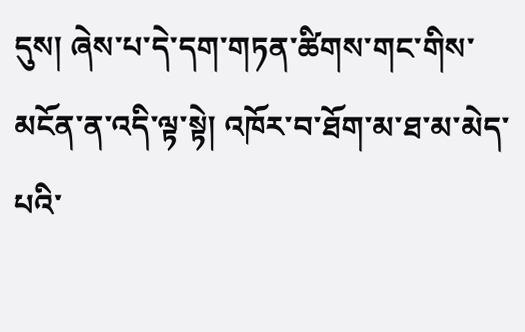དུས། ཞེས་པ་དེ་དག་གཏན་ཚིགས་གང་གིས་མངོན་ན་འདི་ལྟ་སྟེ། འཁོར་བ་ཐོག་མ་ཐ་མ་མེད་པའི་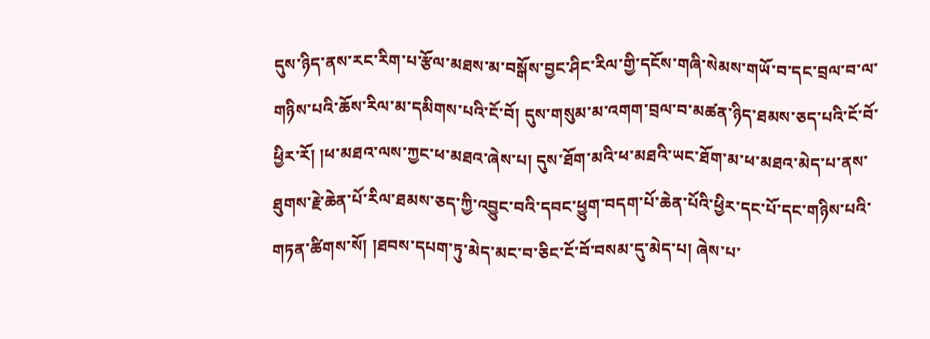དུས་ཉིད་ནས་རང་རིག་པ་རྩོལ་མཐས་མ་བསྒོས་བྱང་ཤིང་རིལ་གྱི་དངོས་གཞི་སེམས་གཡོ་བ་དང་བྲལ་བ་ལ་གཉིས་པའི་ཆོས་རིལ་མ་དམིགས་པའི་ངོ་བོ། དུས་གསུམ་མ་འགག་བྲལ་བ་མཚན་ཉིད་ཐམས་ཅད་པའི་ངོ་བོ་ཕྱིར་རོ། །ཕ་མཐའ་ལས་ཀྱང་ཕ་མཐའ་ཞེས་པ། དུས་ཐོག་མའི་ཕ་མཐའི་ཡང་ཐོག་མ་ཕ་མཐའ་མེད་པ་ནས་ཐུགས་རྗེ་ཆེན་པོ་རིལ་ཐམས་ཅད་ཀྱི་འབྱུང་བའི་དབང་ཕྱུག་བདག་པོ་ཆེན་པོའི་ཕྱིར་དང་པོ་དང་གཉིས་པའི་གཏན་ཚིགས་སོ། །ཐབས་དཔག་ཏུ་མེད་མང་བ་ཅིང་ངོ་བོ་བསམ་དུ་མེད་པ། ཞེས་པ་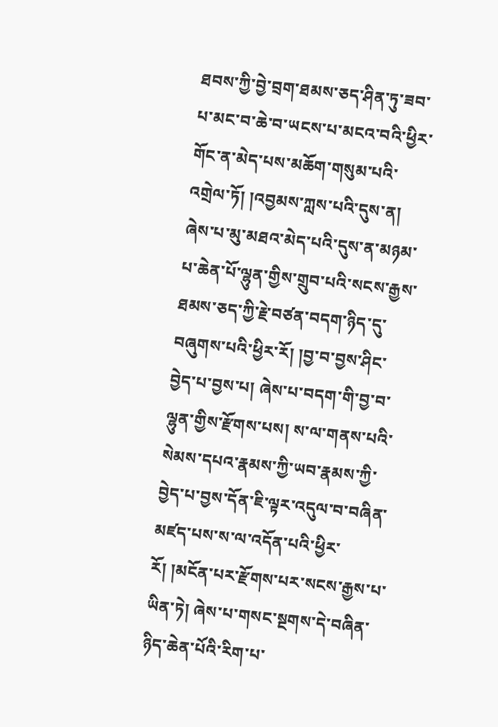ཐབས་ཀྱི་བྱེ་བྲག་ཐམས་ཅད་ཤིན་ཏུ་ཟབ་པ་མང་བ་ཆེ་བ་ཡངས་པ་མངའ་བའི་ཕྱིར་གོང་ན་མེད་པས་མཆོག་གསུམ་པའི་འགྲེལ་ཏོ། །འབྱམས་ཀླས་པའི་དུས་ན། ཞེས་པ་མུ་མཐའ་མེད་པའི་དུས་ན་མཉམ་པ་ཆེན་པོ་ལྷུན་གྱིས་གྲུབ་པའི་སངས་རྒྱས་ཐམས་ཅད་ཀྱི་རྗེ་བཙན་བདག་ཉིད་དུ་བཞུགས་པའི་ཕྱིར་རོ། །བྱ་བ་བྱས་ཤིང་བྱེད་པ་བྱས་པ། ཞེས་པ་བདག་གི་བྱ་བ་ལྷུན་གྱིས་རྫོགས་པས། ས་ལ་གནས་པའི་སེམས་དཔའ་རྣམས་ཀྱི་ཡབ་རྣམས་ཀྱི་བྱེད་པ་བྱས་དོན་ཇི་ལྟར་འདུལ་བ་བཞིན་མཛད་པས་ས་ལ་འདོན་པའི་ཕྱིར་རོ། །མངོན་པར་རྫོགས་པར་སངས་རྒྱས་པ་ཡིན་ཏེ། ཞེས་པ་གསང་སྔགས་དེ་བཞིན་ཉིད་ཆེན་པོའི་རིག་པ་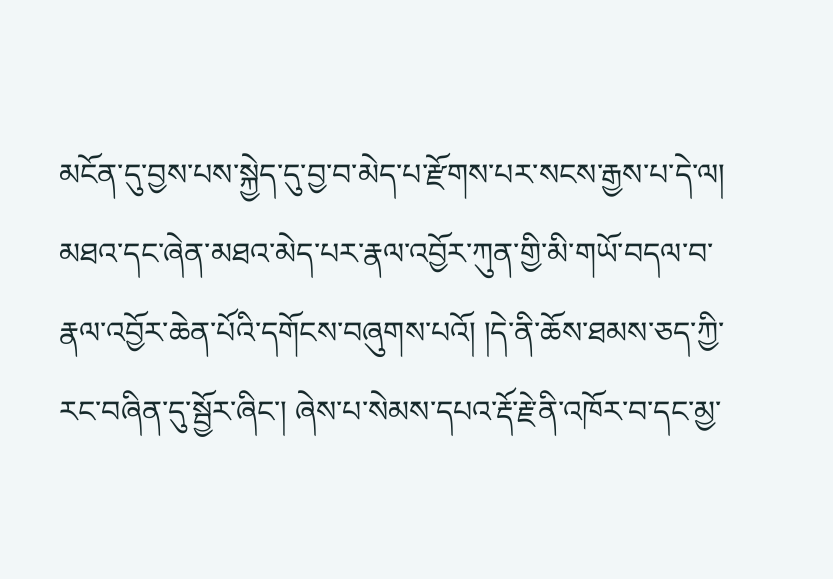མངོན་དུ་བྱས་པས་སྐྱེད་དུ་བྱ་བ་མེད་པ་རྫོགས་པར་སངས་རྒྱས་པ་དེ་ལ། མཐའ་དང་ཞེན་མཐའ་མེད་པར་རྣལ་འབྱོར་ཀུན་གྱི་མི་གཡོ་བདལ་བ་རྣལ་འབྱོར་ཆེན་པོའི་དགོངས་བཞུགས་པའོ། །དེ་ནི་ཆོས་ཐམས་ཅད་ཀྱི་རང་བཞིན་དུ་སྦྱོར་ཞིང་། ཞེས་པ་སེམས་དཔའ་རྡོ་རྗེ་ནི་འཁོར་བ་དང་མྱ་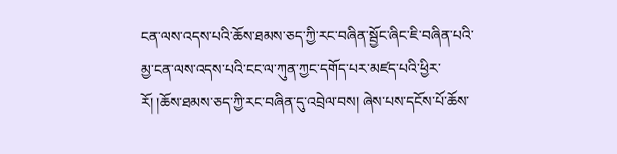ངན་ལས་འདས་པའི་ཆོས་ཐམས་ཅད་ཀྱི་རང་བཞིན་སྦྱོང་ཞིང་ཇི་བཞིན་པའི་མྱ་ངན་ལས་འདས་པའི་ངང་ལ་ཀུན་ཀྱང་དགོད་པར་མཛད་པའི་ཕྱིར་རོ། །ཆོས་ཐམས་ཅད་ཀྱི་རང་བཞིན་དུ་འབྲེལ་བས། ཞེས་པས་དངོས་པོ་ཆོས་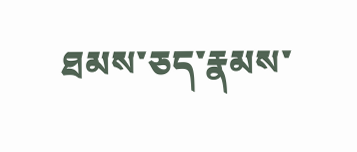ཐམས་ཅད་རྣམས་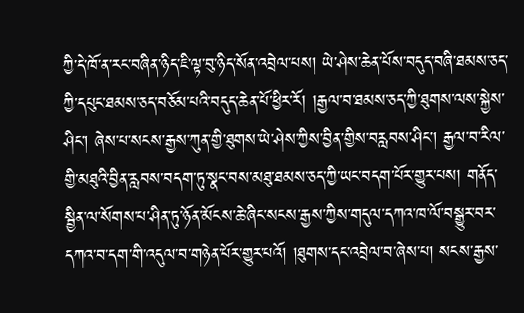ཀྱི་དེ་ཁོ་ན་རང་བཞིན་ཉིད་ཇི་ལྟ་བུ་ཉིད་སོན་འབྲེལ་པས། ཡེ་ཤེས་ཆེན་པོས་བདུད་བཞི་ཐམས་ཅད་ཀྱི་དཔུང་ཐམས་ཅད་བཅོམ་པའི་བདུད་ཆེན་པོ་ཕྱིར་རོ། །རྒྱལ་བ་ཐམས་ཅད་ཀྱི་ཐུགས་ལས་སྐྱེས་ཤིང་། ཞེས་པ་སངས་རྒྱས་ཀུན་གྱི་ཐུགས་ཡེ་ཤེས་ཀྱིས་བྱིན་གྱིས་བརླབས་ཤིང་། རྒྱལ་བ་རིལ་གྱི་མཐུའི་བྱིན་རླབས་བདག་ཏུ་སྣང་བས་མཐུ་ཐམས་ཅད་ཀྱི་ཡང་བདག་པོར་གྱུར་པས། གནོད་སྦྱིན་ལ་སོགས་པ་ཤིན་ཏུ་ཉོན་མོངས་ཆེ་ཞིང་སངས་རྒྱས་ཀྱིས་གདུལ་དཀའ་ཁ་ལོ་བསྒྱུར་བར་དཀའ་བ་དག་གི་འདུལ་བ་གཉེན་པོར་གྱུར་པའོ། །ཐུགས་དང་འབྲེལ་བ་ཞེས་པ། སངས་རྒྱས་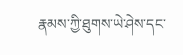རྣམས་ཀྱི་ཐུགས་ཡེ་ཤེས་དང་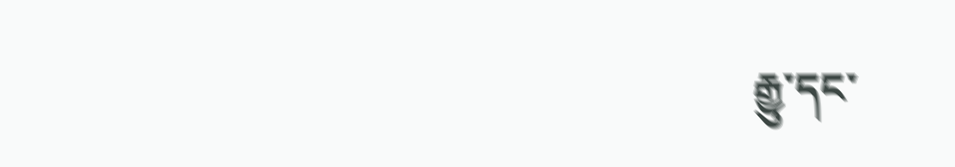རྒྱུ་དང་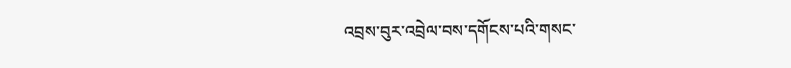འབྲས་བུར་འབྲེལ་བས་དགོངས་པའི་གསང་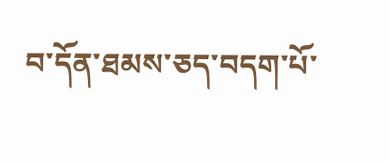བ་དོན་ཐམས་ཅད་བདག་པོ་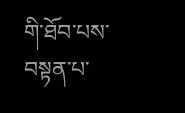གི་ཐོབ་པས་བསྟན་པ་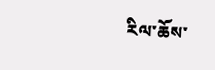རིལ་ཆོས་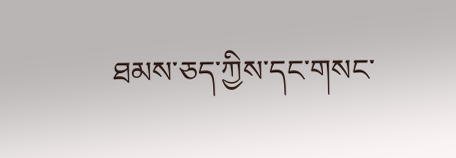ཐམས་ཅད་ཀྱིས་དང་གསང་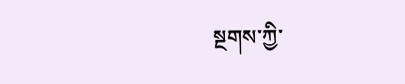སྔགས་ཀྱི་